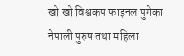खो खो विश्वकप फाइनल पुगेका नेपाली पुरुष तथा महिला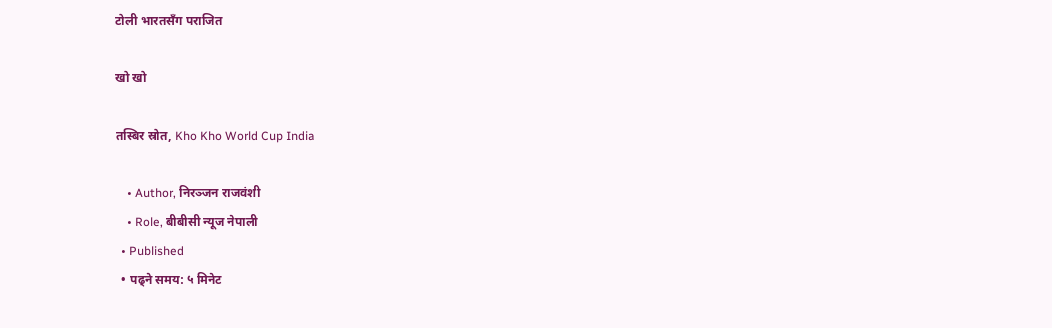टोली भारतसँग पराजित

खो खो

तस्बिर स्रोत, Kho Kho World Cup India

    • Author, निरञ्जन राजवंशी
    • Role, बीबीसी न्यूज नेपाली
  • Published
  • पढ्ने समय: ५ मिनेट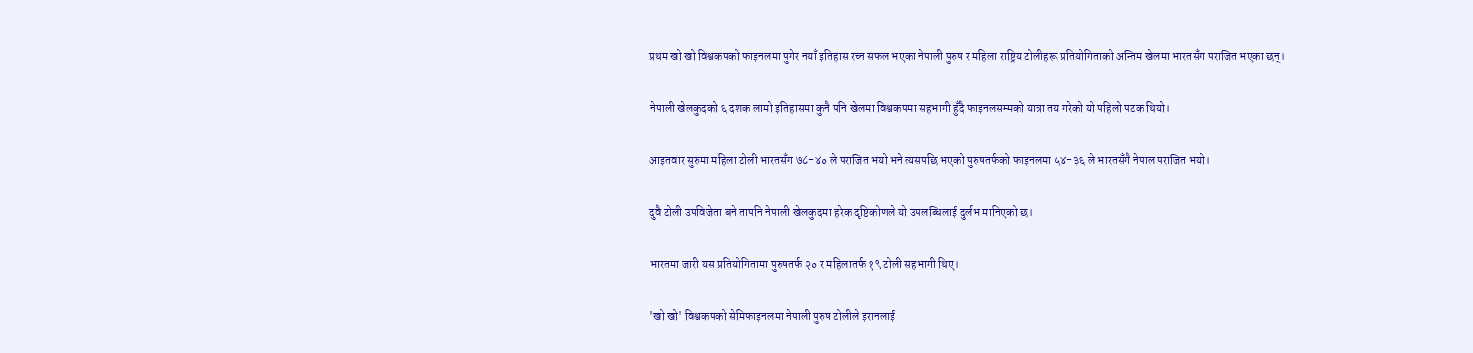प्रथम खो खो विश्वकपको फाइनलमा पुगेर नयाँ इतिहास रच्न सफल भएका नेपाली पुरुष र महिला राष्ट्रिय टोलीहरू प्रतियोगिताको अन्तिम खेलमा भारतसँग पराजित भएका छन्।

नेपाली खेलकुदको ६ दशक लामो इतिहासमा कुनै पनि खेलमा विश्वकपमा सहभागी हुँदै फाइनलसम्मको यात्रा तय गरेको यो पहिलो पटक थियो।

आइतवार सुरुमा महिला टोली भारतसँग ७८-४० ले पराजित भयो भने त्यसपछि भएको पुरुषतर्फको फाइनलमा ५४-३६ ले भारतसँगै नेपाल पराजित भयो।

दुवै टोली उपविजेता बने तापनि नेपाली खेलकुदमा हरेक दृष्टिकोणले यो उपलब्धिलाई दुर्लभ मानिएको छ।

भारतमा जारी यस प्रतियोगितामा पुरुषतर्फ २० र महिलातर्फ १९ टोली सहभागी थिए।

'खो खो' विश्वकपको सेमिफाइनलमा नेपाली पुरुष टोलीले इरानलाई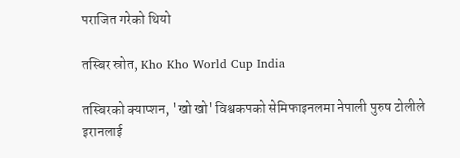पराजित गरेको थियो

तस्बिर स्रोत, Kho Kho World Cup India

तस्बिरको क्याप्शन, 'खो खो' विश्वकपको सेमिफाइनलमा नेपाली पुरुष टोलीले इरानलाई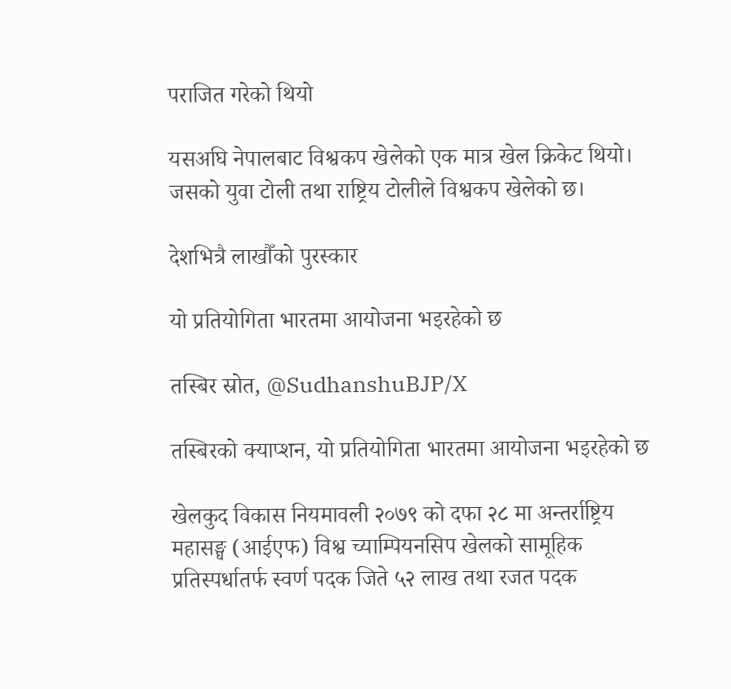पराजित गरेको थियो

यसअघि नेपालबाट विश्वकप खेलेको एक मात्र खेल क्रिकेट थियो। जसको युवा टोली तथा राष्ट्रिय टोलीले विश्वकप खेलेको छ।

देशभित्रै लाखौँको पुरस्कार

यो प्रतियोगिता भारतमा आयोजना भइरहेको छ

तस्बिर स्रोत, @SudhanshuBJP/X

तस्बिरको क्याप्शन, यो प्रतियोगिता भारतमा आयोजना भइरहेको छ

खेलकुद विकास नियमावली २०७९ को दफा २८ मा अन्तर्राष्ट्रिय महासङ्घ (आईएफ) विश्व च्याम्पियनसिप खेलको सामूहिक प्रतिस्पर्धातर्फ स्वर्ण पदक जिते ५२ लाख तथा रजत पदक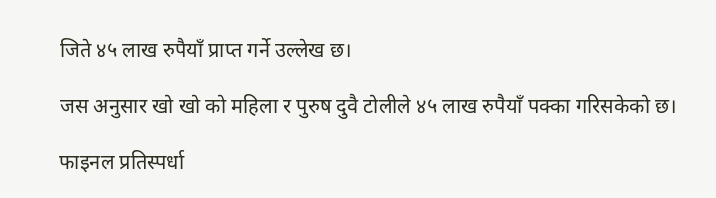जिते ४५ लाख रुपैयाँ प्राप्त गर्ने उल्लेख छ।

जस अनुसार खो खो को महिला र पुरुष दुवै टोलीले ४५ लाख रुपैयाँ पक्का गरिसकेको छ।

फाइनल प्रतिस्पर्धा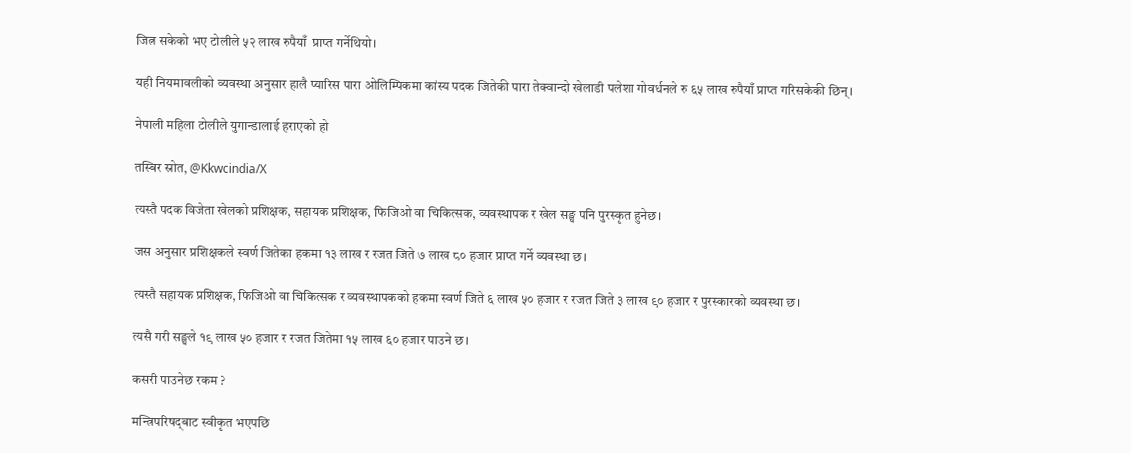जित्न सकेको भए टोलीले ५२ लाख रुपैयाँ  प्राप्त गर्नेथियो।

यही नियमावलीको व्यवस्था अनुसार हालै प्यारिस पारा ओलिम्पिकमा कांस्य पदक जितेकी पारा तेक्वान्दो खेलाडी पलेशा गोवर्धनले रु ६५ लाख रुपैयाँ प्राप्त गरिसकेकी छिन्।

नेपाली महिला टोलीले युगान्डालाई हराएको हो

तस्बिर स्रोत, @Kkwcindia/X

त्यस्तै पदक विजेता खेलको प्रशिक्षक, सहायक प्रशिक्षक, फिजिओ वा चिकित्सक, व्यवस्थापक र खेल सङ्घ पनि पुरस्कृत हुनेछ।

जस अनुसार प्रशिक्षकले स्वर्ण जितेका हकमा १३ लाख र रजत जिते ७ लाख ८० हजार प्राप्त गर्ने व्यवस्था छ।

त्यस्तै सहायक प्रशिक्षक, फिजिओ वा चिकित्सक र व्यवस्थापकको हकमा स्वर्ण जिते ६ लाख ५० हजार र रजत जिते ३ लाख ९० हजार र पुरस्कारको व्यवस्था छ।

त्यसै गरी सङ्घले १९ लाख ५० हजार र रजत जितेमा १५ लाख ६० हजार पाउने छ।

कसरी पाउनेछ रकम ?

मन्त्रिपरिषद्‍बाट स्वीकृत भएपछि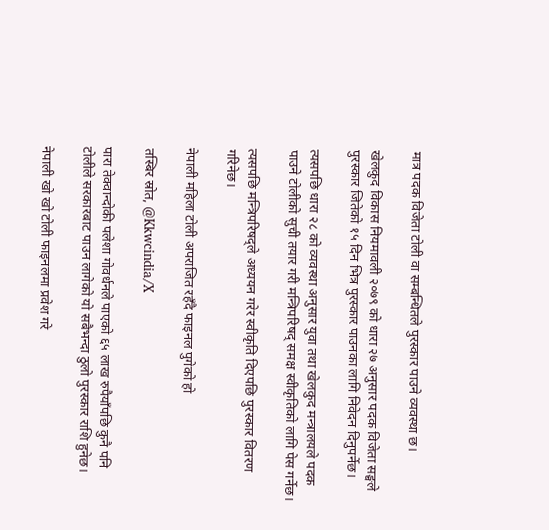मात्र पदक विजेता टोली वा सम्बन्धितले पुरस्कार पाउने व्यवस्था छ।

खेलकुद विकास नियमावली २०७९ को धारा २७ अनुसार पदक विजेता सङ्घले पुरस्कार जितेको १५ दिन भित्र पुरस्कार पाउनका लागि निवेदन दिनुपर्नेछ।

त्यसपछि धारा २८ को व्यवस्था अनुसार युवा तथा खेलकुद मन्त्रालयले पदक पाउने टोलीको सुची तयार गरी मन्त्रिपरिषद् समक्ष स्वीकृतिको लागि पेस गर्नेछ।

त्यसपछि मन्त्रिपरिषद्ले अध्ययन गरेर स्वीकृति दिएपछि पुरस्कार वितरण गरिनेछ।

नेपाली महिला टोली अपराजित रहँदै फाइनल पुगेको हो

तस्बिर स्रोत, @Kkwcindia/X

पारा तेक्वान्दोकी पलेशा गोवर्धनले पाएको ६५ लाख रुपैयाँपछि कुनै पनि टोलीले सरकारबाट पाउन लागेको यो सबैभन्दा ठुलो पुरस्कार राशि हुनेछ।

नेपाली खो खो टोली फाइनलमा प्रवेश गरे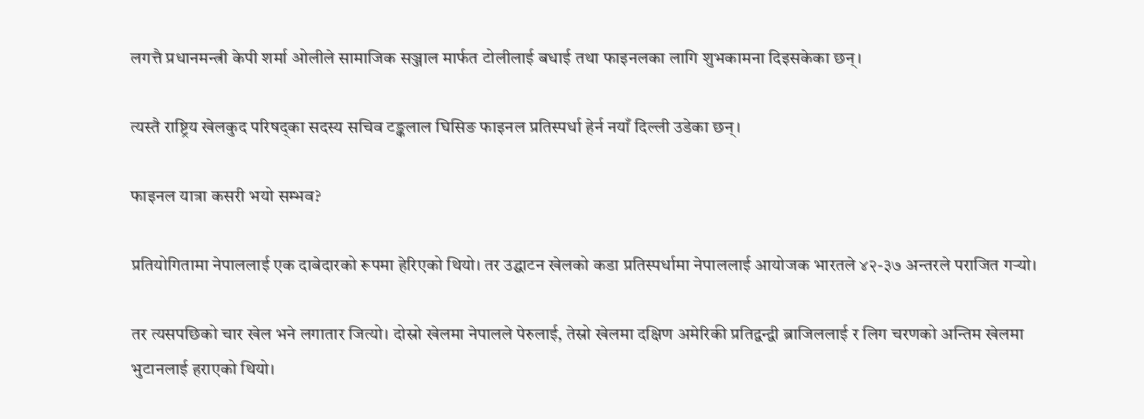लगत्तै प्रधानमन्त्री केपी शर्मा ओलीले सामाजिक सञ्जाल मार्फत टोलीलाई बधाई तथा फाइनलका लागि शुभकामना दिइसकेका छन्।

त्यस्तै राष्ट्रिय खेलकुद परिषद्का सदस्य सचिव टङ्कलाल घिसिङ फाइनल प्रतिस्पर्धा हेर्न नयाँ दिल्ली उडेका छन्।

फाइनल यात्रा कसरी भयो सम्भव?

प्रतियोगितामा नेपाललाई एक दाबेदारको रूपमा हेरिएको थियो। तर उद्घाटन खेलको कडा प्रतिस्पर्धामा नेपाललाई आयोजक भारतले ४२-३७ अन्तरले पराजित गर्‍यो।

तर त्यसपछिको चार खेल भने लगातार जित्यो। दोस्रो खेलमा नेपालले पेरुलाई, तेस्रो खेलमा दक्षिण अमेरिकी प्रतिद्वन्द्वी ब्राजिललाई र लिग चरणको अन्तिम खेलमा भुटानलाई हराएको थियो।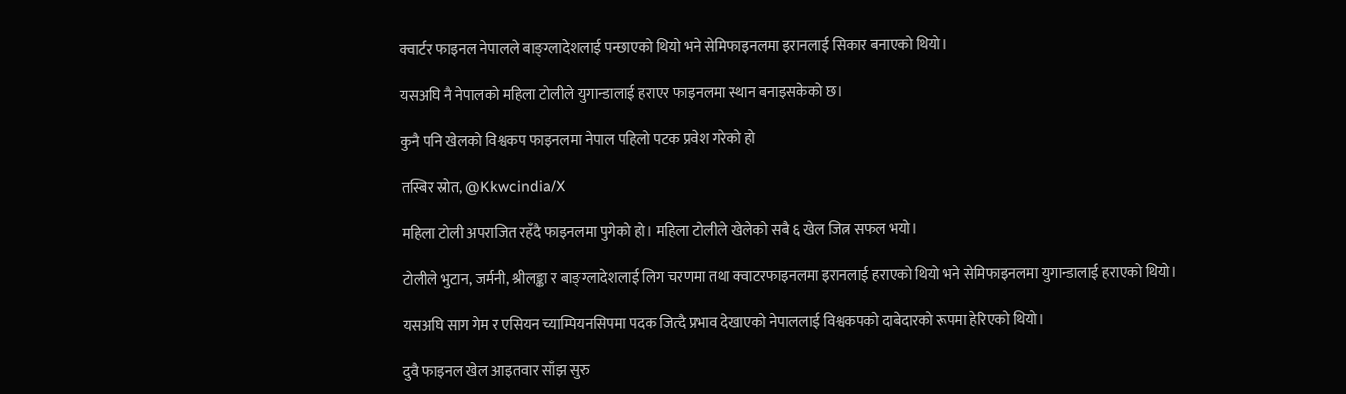क्वार्टर फाइनल नेपालले बाङ्ग्लादेशलाई पन्छाएको थियो भने सेमिफाइनलमा इरानलाई सिकार बनाएको थियो।

यसअघि नै नेपालको महिला टोलीले युगान्डालाई हराएर फाइनलमा स्थान बनाइसकेको छ।

कुनै पनि खेलको विश्वकप फाइनलमा नेपाल पहिलो पटक प्रवेश गरेको हो

तस्बिर स्रोत, @Kkwcindia/X

महिला टोली अपराजित रहँदै फाइनलमा पुगेको हो। महिला टोलीले खेलेको सबै ६ खेल जित्न सफल भयो।

टोलीले भुटान, जर्मनी, श्रीलङ्का र बाङ्ग्लादेशलाई लिग चरणमा तथा क्‍वाटरफाइनलमा इरानलाई हराएको थियो भने सेमिफाइनलमा युगान्डालाई हराएको थियो।

यसअघि साग गेम र एसियन च्याम्पियनसिपमा पदक जित्दै प्रभाव देखाएको नेपाललाई विश्वकपको दाबेदारको रूपमा हेरिएको थियो।

दुवै फाइनल खेल आइतवार साँझ सुरु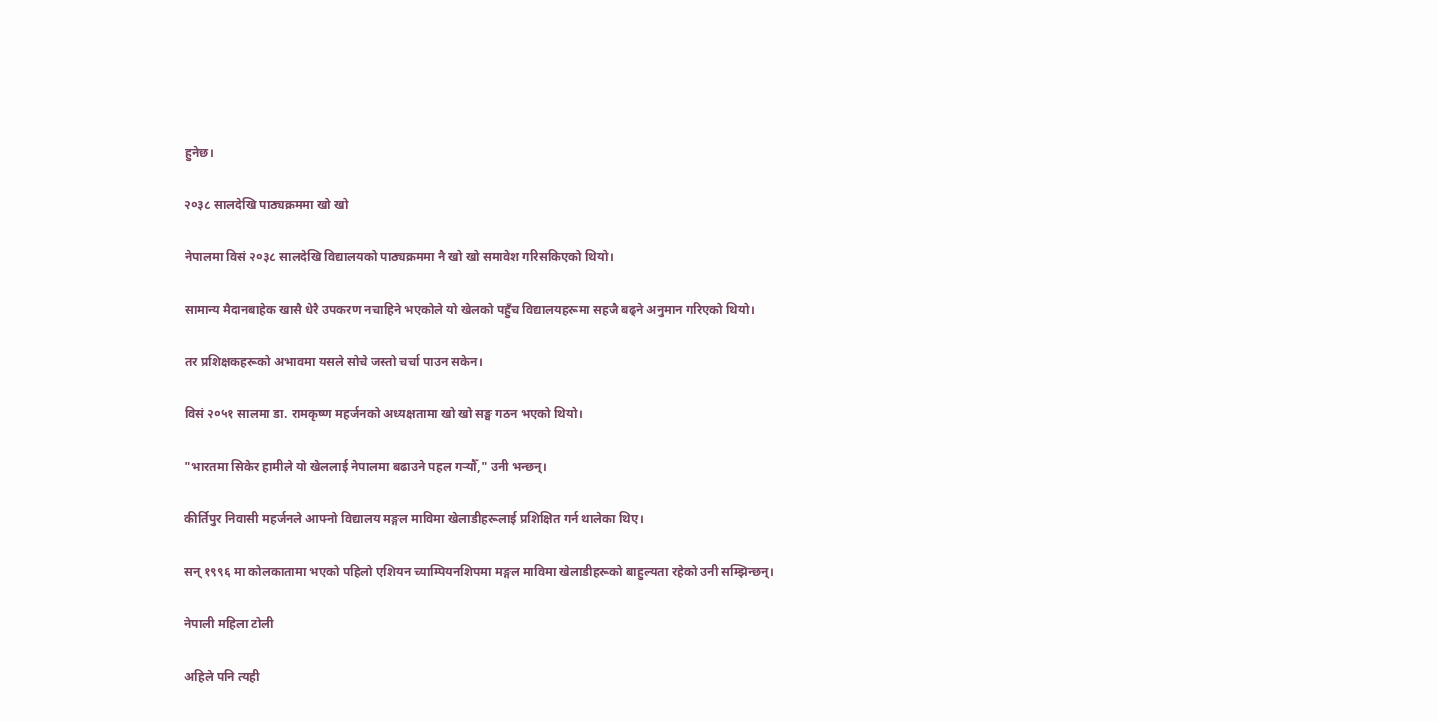हुनेछ।

२०३८ सालदेखि पाठ्यक्रममा खो खो

नेपालमा विसं २०३८ सालदेखि विद्यालयको पाठ्यक्रममा नै खो खो समावेश गरिसकिएको थियो।

सामान्य मैदानबाहेक खासै धेरै उपकरण नचाहिने भएकोले यो खेलको पहुँच विद्यालयहरूमा सहजै बढ्ने अनुमान गरिएको थियो।

तर प्रशिक्षकहरूको अभावमा यसले सोचे जस्तो चर्चा पाउन सकेन।

विसं २०५१ सालमा डा. रामकृष्ण महर्जनको अध्यक्षतामा खो खो सङ्घ गठन भएको थियो।

"भारतमा सिकेर हामीले यो खेललाई नेपालमा बढाउने पहल गर्‍यौँ," उनी भन्छन्।

कीर्तिपुर निवासी महर्जनले आफ्नो विद्यालय मङ्गल माविमा खेलाडीहरूलाई प्रशिक्षित गर्न थालेका थिए।

सन् १९९६ मा कोलकातामा भएको पहिलो एशियन च्याम्पियनशिपमा मङ्गल माविमा खेलाडीहरूको बाहुल्यता रहेको उनी सम्झिन्छन्।

नेपाली महिला टोली

अहिले पनि त्यही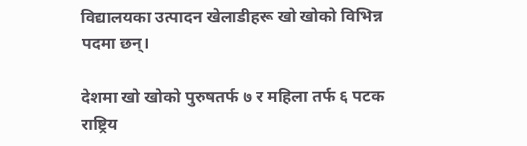विद्यालयका उत्पादन खेलाडीहरू खो खोको विभिन्न पदमा छन्।

देशमा खो खोको पुरुषतर्फ ७ र महिला तर्फ ६ पटक राष्ट्रिय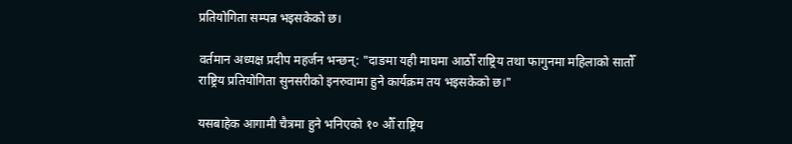प्रतियोगिता सम्पन्न भइसकेको छ।

वर्तमान अध्यक्ष प्रदीप महर्जन भन्छन्: "दाङमा यही माघमा आठौँ राष्ट्रिय तथा फागुनमा महिलाको सातौँ राष्ट्रिय प्रतियोगिता सुनसरीको इनरुवामा हुने कार्यक्रम तय भइसकेको छ।"

यसबाहेक आगामी चैत्रमा हुने भनिएको १० औँ राष्ट्रिय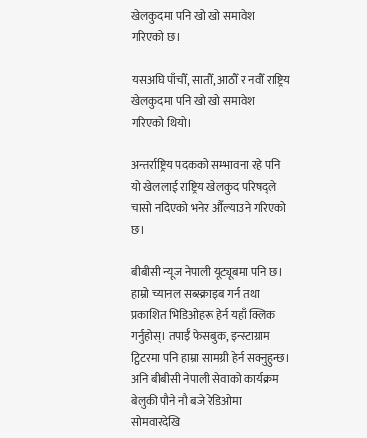खेलकुदमा पनि खो खो समावेश गरिएको छ।

यसअघि पाँचौँ, सातौँ, आठौँ र नवौँ राष्ट्रिय खेलकुदमा पनि खो खो समावेश गरिएको थियो।

अन्तर्राष्ट्रिय पदकको सम्भावना रहे पनि यो खेललाई राष्ट्रिय खेलकुद परिषद्ले चासो नदिएको भनेर औँल्याउने गरिएको छ।

बीबीसी न्यूज नेपाली यूट्यूबमा पनि छ। हाम्रो च्यानल सब्स्क्राइब गर्न तथा प्रकाशित भिडिओहरू हेर्न यहाँ क्लिक गर्नुहोस्। तपाईँ फेसबुक, इन्स्टाग्राम ट्विटरमा पनि हाम्रा सामग्री हेर्न सक्नुहुन्छ। अनि बीबीसी नेपाली सेवाको कार्यक्रम बेलुकी पौने नौ बजे रेडिओमा सोमवारदेखि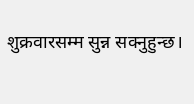शुक्रवारसम्म सुन्न सक्नुहुन्छ।